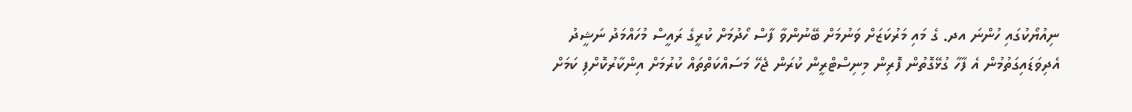ނިއުޔޯކުގައި ހުންނަ އދ. ގެ މައި މަރުކަޒަށް ވަނުމަށް ބޭނުންވާ ފާސް ހޯދުމަށް ކުރީގެ ރައީސް މުހައްމަދު ނަޝީދު އެދިވަޑައިގަތުމުން އެ ފާހާ ގުޅޭގޮތުން ފޮރިން މިނިސްޓްރީން ކުރަން ޖެހޭ މަސައްކަތްތައް ކުރުމަށް އިންކާރުކޮށްފި ކަމަށް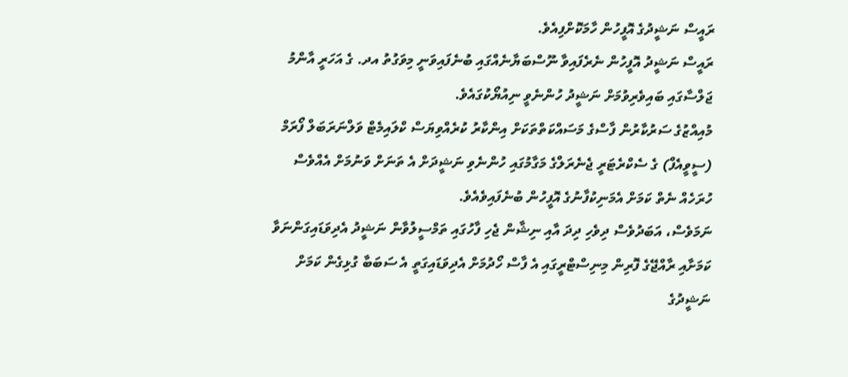ރައީސް ނަޝީދުގެ އޮފީހުން ހާމަކޮށްފިއެވެ.
ރައީސް ނަޝީދު އޮފީހުން ނެރެފައިވާ ނޫސްބަޔާނެއްގައި ބުނެފައިވަނީ މިވަގުތު އދ. ގެ އަހަރީ އާންމު ޖަލްސާގައި ބައިވެރިވުމަށް ނަޝީދު ހުންނެވީ ނިއުޔޯކުގައެވެ.
މުއިއްޒުގެ ސަރުކާރުން ފާސްގެ މަސައްކަތްތަކަށް އިންކާރު ކުރެއްވިޔަސް ކްލައިމެޓް ވަލްނަރަބަލް ފޯރަމް (ސީވީއެފް) ގެ ސެކްރެޓަރީ ޖެނެރަލްގެ މަގާމުގައި ހުންނެވި ނަޝީދަށް އެ ތަނަށް ވަނުމަށް އެއްވެސް ހުރަހެއް ނެތް ކަމަށް އެމަނިކުފާނުގެ އޮފީހުން ބުނެފައިވެއެވެ.
ނަމަވެސް، އަބަދުވެސް ދިވެހި ދިދަ އާއި ނިޝާން ޖެހި ފާހުގައި ތަމްސީލުވާން ނަޝީދު އެދިވަޑައިގަންނަވާ ކަމަށާއި ރާއްޖޭގެ ފޮރިން މިނިސްޓްރީގައި އެ ފާސް ހޯދުމަށް އެދިވަޑައިގަތީ އެ ސަބަބާ ގުޅިގެން ކަމަށް ނަޝީދުގެ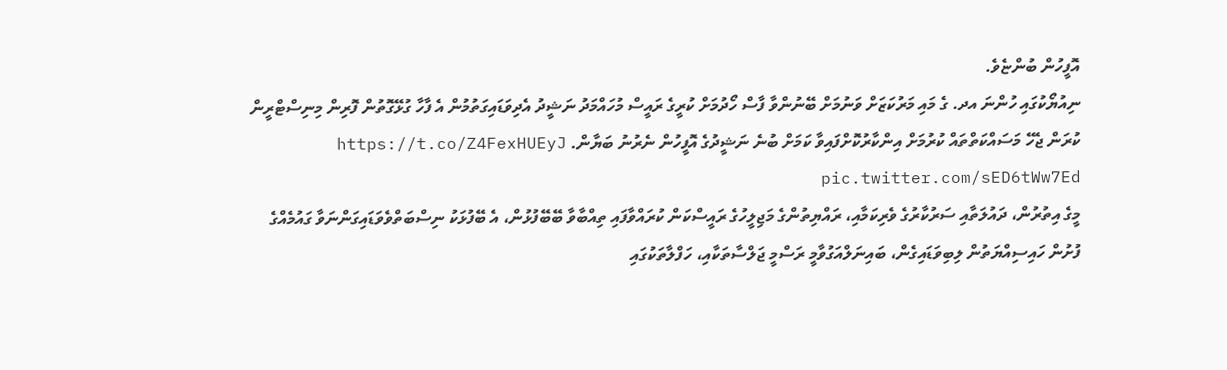އޮފީހުން ބުންޏެވެ.
ނިއުޔޯކުގައި ހުންނަ އދ. ގެ މައި މަރުކަޒަށް ވަނުމަށް ބޭނުންވާ ފާސް ހޯދުމަށް ކުރީގެ ރައީސް މުހައްމަދު ނަޝީދު އެދިވަޑައިގަތުމުން އެ ފާހާ ގުޅޭގޮތުން ފޮރިން މިނިސްޓްރީން ކުރަން ޖެހޭ މަސައްކަތްތައް ކުރުމަށް އިންކާރުކޮށްފައިވާ ކަމަށް ބުނެ ނަޝީދުގެ އޮފީހުން ނެރުނު ބަޔާން. https://t.co/Z4FexHUEyJ pic.twitter.com/sED6tWw7Ed
މީގެ އިތުރުން، ދައުލަތާއި ސަރުކާރުގެ ވެރިކަމާއި، ރައްޔިތުންގެ މަޖިލީހުގެ ރައީސްކަން ކުރައްވާފައި ތިއްބާވާ ބޭބޭފުޅުން، އެ ބޭފުޅަކު ނިސްބަތްވެވަޑައިގަންނަވާ ގައުމެއްގެ ފުށުން ހައިސިއްޔަތުން ލިބިވަޑައިގެން، ބައިނަލްއަގުވާމީ ރަސްމީ ޖަލްސާތަކާއި، ހަފްލާތަކުގައި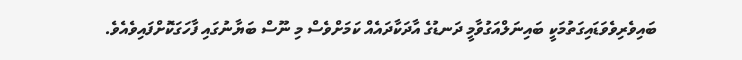ބައިވެރިވެވަޑައިގަތުމަކީ ބައިނަލްއަގުވާމީ ދަނޑުގެ އާދަކާދައެއް ކަމަށްވެސް މި ނޫސް ބަޔާނުގައި ފާހަގަކޮށްފައިވެއެވެ.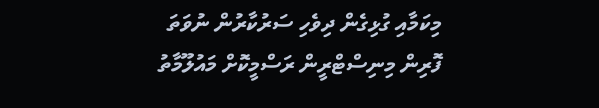މިކަމާއި ގުޅިގެން ދިވެހި ސަރުކާރުން ނުވަތަ ފޮރިން މިނިސްޓްރީން ރަސްމީކޮށް މައުލޫމާތު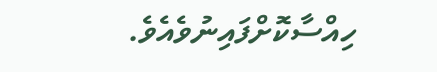ހިއްސާކޮށްފައިނުވެއެވެ.